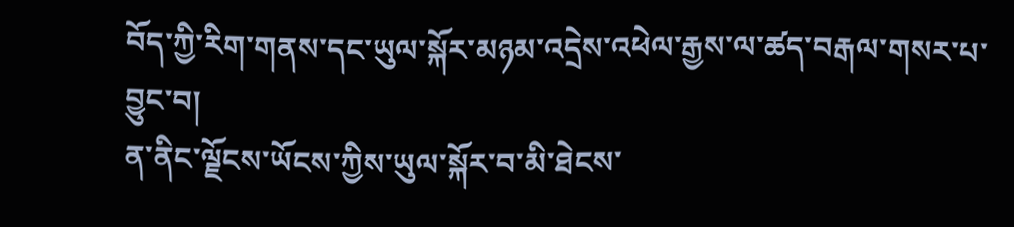བོད་ཀྱི་རིག་གནས་དང་ཡུལ་སྐོར་མཉམ་འདྲེས་འཕེལ་རྒྱས་ལ་ཚད་བརྒལ་གསར་པ་བྱུང་བ།
ན་ནིང་ལྗོངས་ཡོངས་ཀྱིས་ཡུལ་སྐོར་བ་མི་ཐེངས་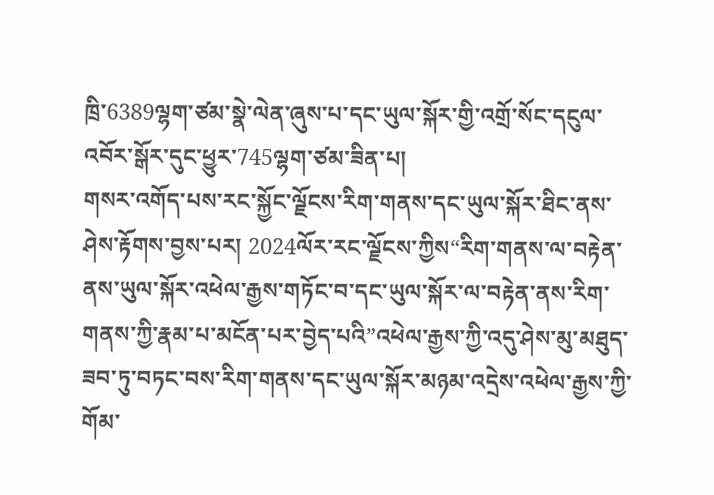ཁྲི་6389ལྷག་ཙམ་སྣེ་ལེན་ཞུས་པ་དང་ཡུལ་སྐོར་གྱི་འགྲོ་སོང་དངུལ་འབོར་སྒོར་དུང་ཕྱུར་745ལྷག་ཙམ་ཟིན་པ།
གསར་འགོད་པས་རང་སྐྱོང་ལྗོངས་རིག་གནས་དང་ཡུལ་སྐོར་ཐིང་ནས་ཤེས་རྟོགས་བྱས་པར། 2024ལོར་རང་ལྗོངས་ཀྱིས“རིག་གནས་ལ་བརྟེན་ནས་ཡུལ་སྐོར་འཕེལ་རྒྱས་གཏོང་བ་དང་ཡུལ་སྐོར་ལ་བརྟེན་ནས་རིག་གནས་ཀྱི་རྣམ་པ་མངོན་པར་བྱེད་པའི”འཕེལ་རྒྱས་ཀྱི་འདུ་ཤེས་མུ་མཐུད་ཟབ་ཏུ་བཏང་བས་རིག་གནས་དང་ཡུལ་སྐོར་མཉམ་འདྲེས་འཕེལ་རྒྱས་ཀྱི་གོམ་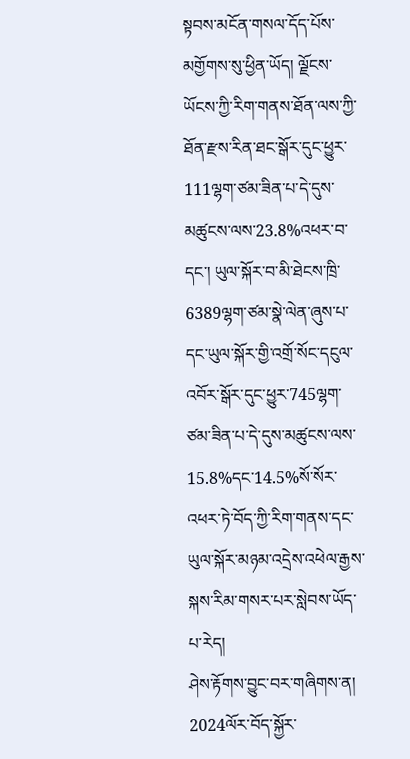སྟབས་མངོན་གསལ་དོད་པོས་མགྱོགས་སུ་ཕྱིན་ཡོད། ལྗོངས་ཡོངས་ཀྱི་རིག་གནས་ཐོན་ལས་ཀྱི་ཐོན་རྫས་རིན་ཐང་སྒོར་དུང་ཕྱུར་111ལྷག་ཙམ་ཟིན་པ་དེ་དུས་མཚུངས་ལས་23.8%འཕར་བ་དང་། ཡུལ་སྐོར་བ་མི་ཐེངས་ཁྲི་6389ལྷག་ཙམ་སྣེ་ལེན་ཞུས་པ་དང་ཡུལ་སྐོར་གྱི་འགྲོ་སོང་དངུལ་འབོར་སྒོར་དུང་ཕྱུར་745ལྷག་ཙམ་ཟིན་པ་དེ་དུས་མཚུངས་ལས་15.8%དང་14.5%སོ་སོར་འཕར་ཏེ་བོད་ཀྱི་རིག་གནས་དང་ཡུལ་སྐོར་མཉམ་འདྲེས་འཕེལ་རྒྱས་སྐས་རིམ་གསར་པར་སླེབས་ཡོད་པ་རེད།
ཤེས་རྟོགས་བྱུང་བར་གཞིགས་ན། 2024ལོར་བོད་སྐྱོར་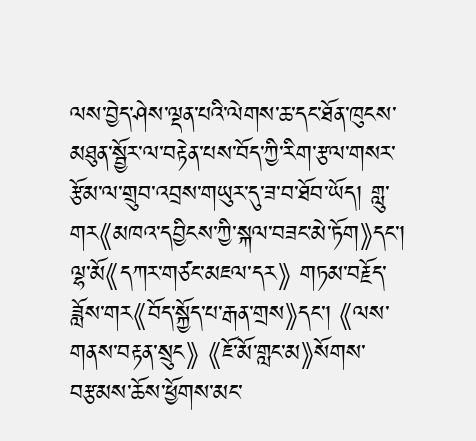ལས་བྱེད་ཤེས་ལྡན་པའི་ལེགས་ཆ་དང་ཐོན་ཁུངས་མཐུན་སྦྱོར་ལ་བརྟེན་པས་བོད་ཀྱི་རིག་རྩལ་གསར་རྩོམ་ལ་གྲུབ་འབྲས་གཡུར་དུ་ཟ་བ་ཐོབ་ཡོད། གླུ་གར《མཁའ་དབྱིངས་ཀྱི་སྐལ་བཟང་མེ་ཏོག》དང་། ལྷ་མོ《དཀར་གཙང་མཇལ་དར》 གཏམ་བརྗོད་ཟློས་གར《བོད་སྐྱོད་པ་རྒན་གྲས》དང་། 《ལས་གནས་བརྟན་སྲུང》 《ཇོ་མོ་གླང་མ》སོགས་བརྩམས་ཆོས་ཕྱོགས་མང་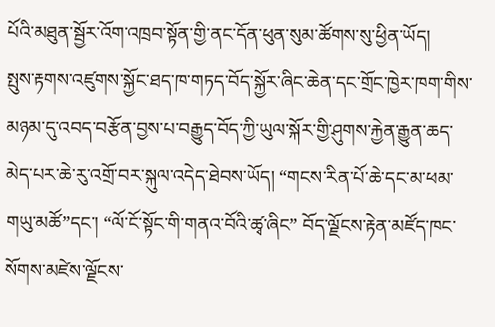པོའི་མཐུན་སྦྱོར་འོག་འཁྲབ་སྟོན་གྱི་ནང་དོན་ཕུན་སུམ་ཚོགས་སུ་ཕྱིན་ཡོད།
སྤུས་རྟགས་འཛུགས་སྐྱོང་ཐད་ཁ་གཏད་བོད་སྐྱོར་ཞིང་ཆེན་དང་གྲོང་ཁྱེར་ཁག་གིས་མཉམ་དུ་འབད་བརྩོན་བྱས་པ་བརྒྱུད་བོད་ཀྱི་ཡུལ་སྐོར་གྱི་ཤུགས་རྐྱེན་རྒྱུན་ཆད་མེད་པར་ཆེ་རུ་འགྲོ་བར་སྐུལ་འདེད་ཐེབས་ཡོད། “གངས་རིན་པོ་ཆེ་དང་མ་ཕམ་གཡུ་མཚོ”དང་། “ལོ་ངོ་སྟོང་གི་གནའ་བོའི་ཚྭ་ཞིང” བོད་ལྗོངས་རྟེན་མཛོད་ཁང་སོགས་མཛེས་ལྗོངས་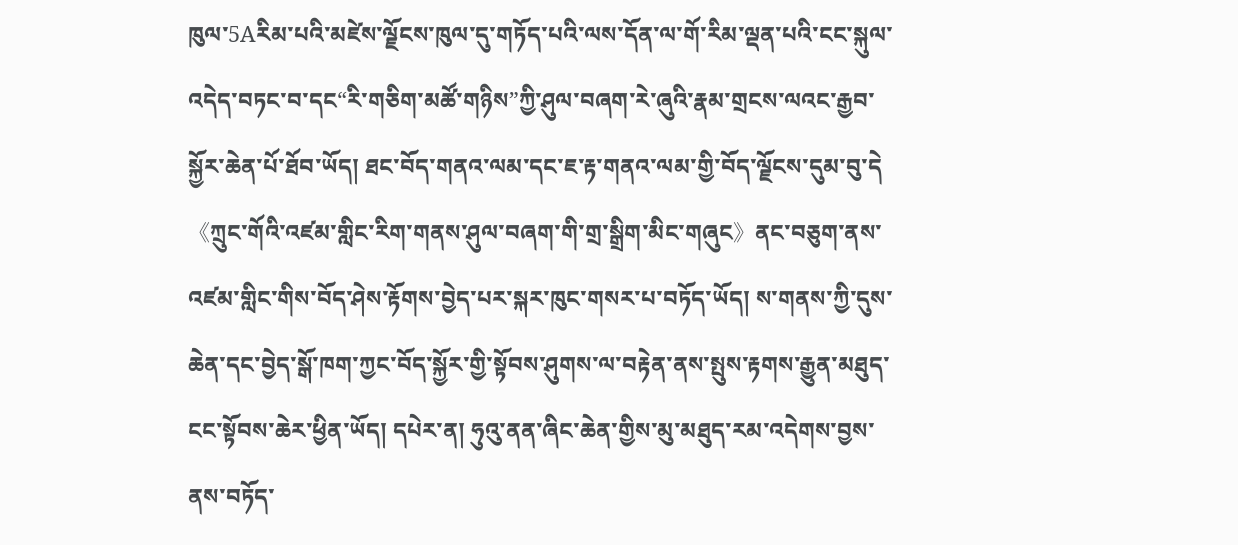ཁུལ་5Aརིམ་པའི་མཛེས་ལྗོངས་ཁུལ་དུ་གཏོད་པའི་ལས་དོན་ལ་གོ་རིམ་ལྡན་པའི་ངང་སྐུལ་འདེད་བཏང་བ་དང“རི་གཅིག་མཚོ་གཉིས”ཀྱི་ཤུལ་བཞག་རེ་ཞུའི་རྣམ་གྲངས་ལའང་རྒྱབ་སྐྱོར་ཆེན་པོ་ཐོབ་ཡོད། ཐང་བོད་གནའ་ལམ་དང་ཇ་རྟ་གནའ་ལམ་གྱི་བོད་ལྗོངས་དུམ་བུ་དེ《ཀྲུང་གོའི་འཛམ་གླིང་རིག་གནས་ཤུལ་བཞག་གི་གྲ་སྒྲིག་མིང་གཞུང》ནང་བཅུག་ནས་འཛམ་གླིང་གིས་བོད་ཤེས་རྟོགས་བྱེད་པར་སྐར་ཁུང་གསར་པ་བཏོད་ཡོད། ས་གནས་ཀྱི་དུས་ཆེན་དང་བྱེད་སྒོ་ཁག་ཀྱང་བོད་སྐྱོར་གྱི་སྟོབས་ཤུགས་ལ་བརྟེན་ནས་སྤུས་རྟགས་རྒྱུན་མཐུད་ངང་སྟོབས་ཆེར་ཕྱིན་ཡོད། དཔེར་ན། ཧུའུ་ནན་ཞིང་ཆེན་གྱིས་མུ་མཐུད་རམ་འདེགས་བྱས་ནས་བཏོད་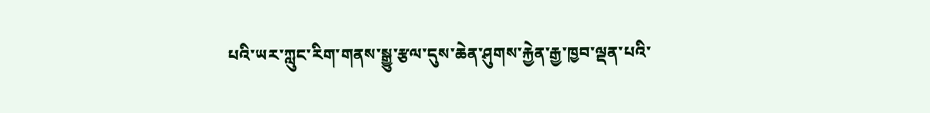པའི་ཡར་ཀླུང་རིག་གནས་སྒྱུ་རྩལ་དུས་ཆེན་ཤུགས་རྐྱེན་རྒྱ་ཁྱབ་ལྡན་པའི་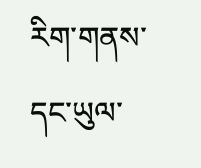རིག་གནས་དང་ཡུལ་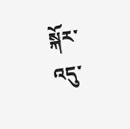སྐོར་འདུ་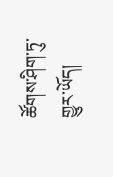ཚོགས་ཤིག་ཏུ་གྱུར་ཡོད།